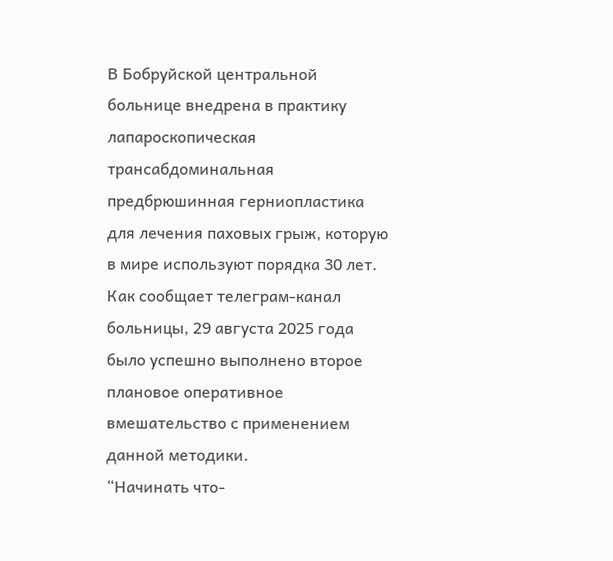В Бобруйской центральной больнице внедрена в практику лапароскопическая трансабдоминальная предбрюшинная герниопластика для лечения паховых грыж, которую в мире используют порядка 30 лет.
Как сообщает телеграм-канал больницы, 29 августа 2025 года было успешно выполнено второе плановое оперативное вмешательство с применением данной методики.
“Начинать что-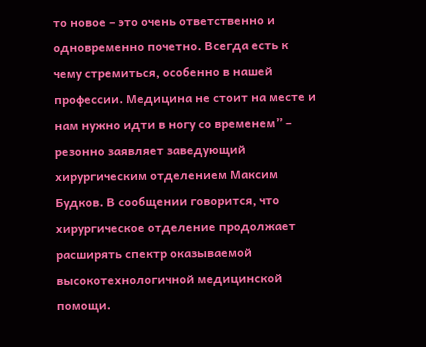то новое – это очень ответственно и одновременно почетно. Всегда есть к чему стремиться, особенно в нашей профессии. Медицина не стоит на месте и нам нужно идти в ногу со временем” – резонно заявляет заведующий хирургическим отделением Максим Будков. В сообщении говорится, что хирургическое отделение продолжает расширять спектр оказываемой высокотехнологичной медицинской помощи.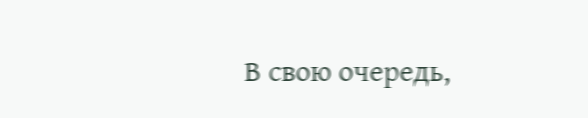В свою очередь,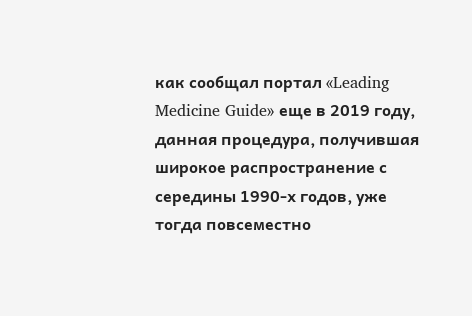как сообщал портал «Leading Medicine Guide» еще в 2019 году, данная процедура, получившая широкое распространение с середины 1990-х годов, уже тогда повсеместно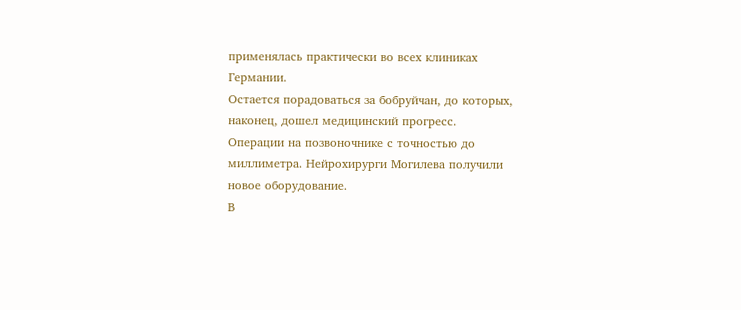применялась практически во всех клиниках Германии.
Остается порадоваться за бобруйчан, до которых, наконец, дошел медицинский прогресс.
Операции на позвоночнике с точностью до миллиметра. Нейрохирурги Могилева получили новое оборудование.
В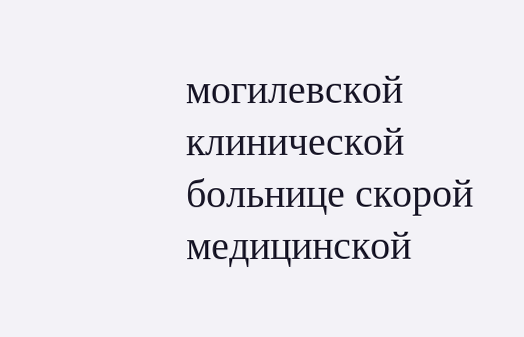могилевской клинической больнице скорой медицинской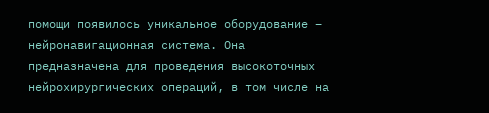помощи появилось уникальное оборудование – нейронавигационная система. Она предназначена для проведения высокоточных нейрохирургических операций, в том числе на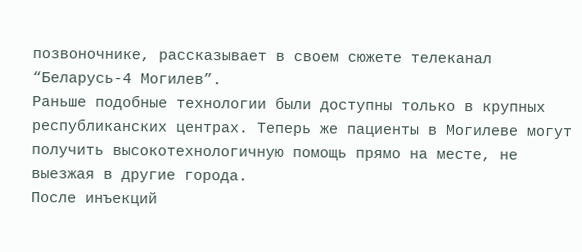позвоночнике, рассказывает в своем сюжете телеканал “Беларусь-4 Могилев”.
Раньше подобные технологии были доступны только в крупных республиканских центрах. Теперь же пациенты в Могилеве могут получить высокотехнологичную помощь прямо на месте, не выезжая в другие города.
После инъекций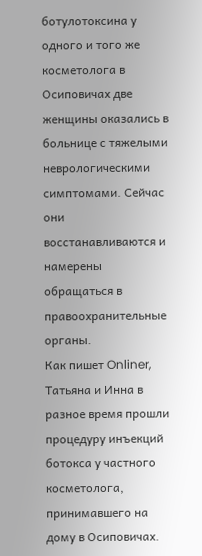ботулотоксина у одного и того же косметолога в Осиповичах две женщины оказались в больнице с тяжелыми неврологическими симптомами. Сейчас они восстанавливаются и намерены обращаться в правоохранительные органы.
Как пишет Onliner, Татьяна и Инна в разное время прошли процедуру инъекций ботокса у частного косметолога, принимавшего на дому в Осиповичах.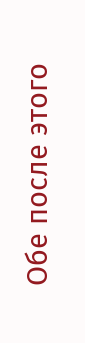Обе после этого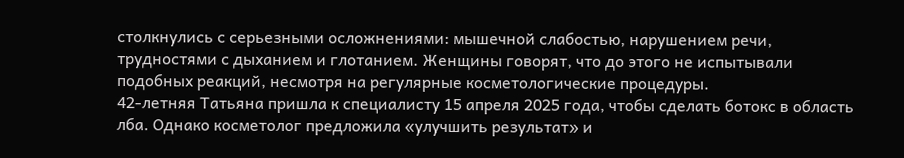столкнулись с серьезными осложнениями: мышечной слабостью, нарушением речи, трудностями с дыханием и глотанием. Женщины говорят, что до этого не испытывали подобных реакций, несмотря на регулярные косметологические процедуры.
42-летняя Татьяна пришла к специалисту 15 апреля 2025 года, чтобы сделать ботокс в область лба. Однако косметолог предложила «улучшить результат» и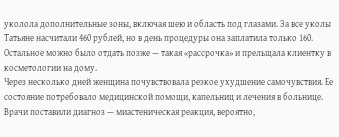уколола дополнительные зоны, включая шею и область под глазами. За все уколы Татьяне насчитали 460 рублей, но в день процедуры она заплатила только 160. Остальное можно было отдать позже — такая «рассрочка» и прельщала клиентку в косметологии на дому.
Через несколько дней женщина почувствовала резкое ухудшение самочувствия. Ее состояние потребовало медицинской помощи, капельниц и лечения в больнице. Врачи поставили диагноз — миастеническая реакция, вероятно,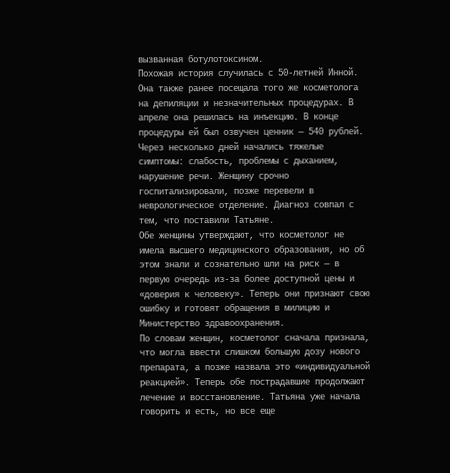вызванная ботулотоксином.
Похожая история случилась с 50-летней Инной. Она также ранее посещала того же косметолога на депиляции и незначительных процедурах. В апреле она решилась на инъекцию. В конце процедуры ей был озвучен ценник — 540 рублей.
Через несколько дней начались тяжелые симптомы: слабость, проблемы с дыханием, нарушение речи. Женщину срочно госпитализировали, позже перевели в неврологическое отделение. Диагноз совпал с тем, что поставили Татьяне.
Обе женщины утверждают, что косметолог не имела высшего медицинского образования, но об этом знали и сознательно шли на риск — в первую очередь из-за более доступной цены и «доверия к человеку». Теперь они признают свою ошибку и готовят обращения в милицию и Министерство здравоохранения.
По словам женщин, косметолог сначала признала, что могла ввести слишком большую дозу нового препарата, а позже назвала это «индивидуальной реакцией». Теперь обе пострадавшие продолжают лечение и восстановление. Татьяна уже начала говорить и есть, но все еще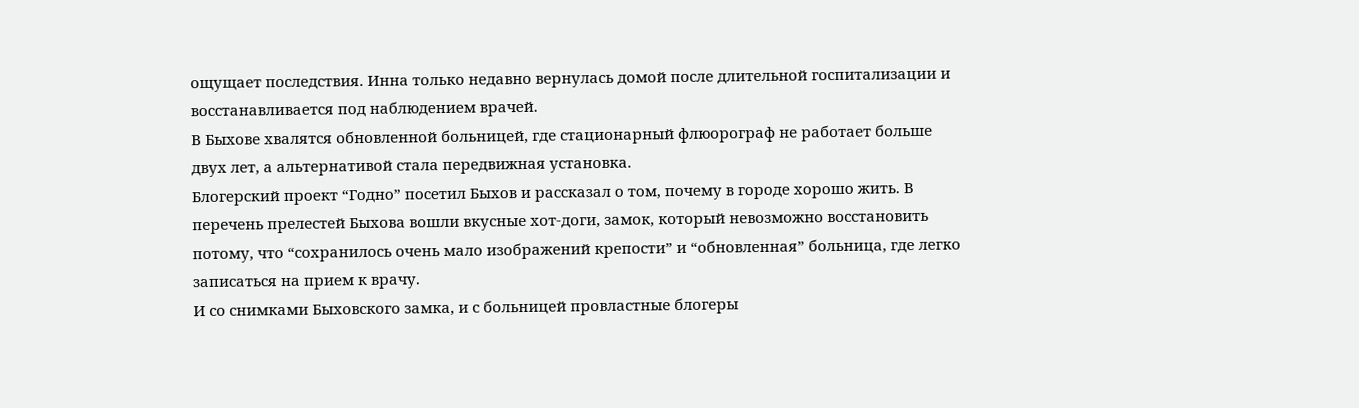ощущает последствия. Инна только недавно вернулась домой после длительной госпитализации и восстанавливается под наблюдением врачей.
В Быхове хвалятся обновленной больницей, где стационарный флюорограф не работает больше двух лет, а альтернативой стала передвижная установка.
Блогерский проект “Годно” посетил Быхов и рассказал о том, почему в городе хорошо жить. В перечень прелестей Быхова вошли вкусные хот-доги, замок, который невозможно восстановить потому, что “сохранилось очень мало изображений крепости” и “обновленная” больница, где легко записаться на прием к врачу.
И со снимками Быховского замка, и с больницей провластные блогеры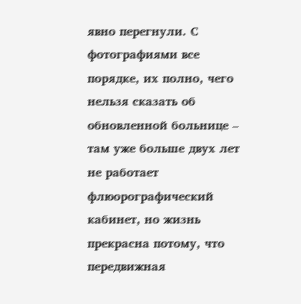явно перегнули. С фотографиями все порядке, их полно, чего нельзя сказать об обновленной больнице – там уже больше двух лет не работает флюорографический кабинет, но жизнь прекрасна потому, что передвижная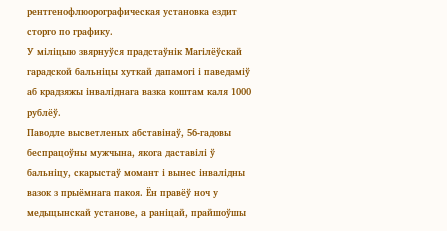рентгенофлюорографическая установка ездит сторго по графику.
У міліцыю звярнуўся прадстаўнік Магілёўскай гарадской бальніцы хуткай дапамогі і паведаміў аб крадзяжы інваліднага вазка коштам каля 1000 рублёў.
Паводле высветленых абставінаў, 56-гадовы беспрацоўны мужчына, якога даставілі ў бальніцу, скарыстаў момант і вынес інвалідны вазок з прыёмнага пакоя. Ён правёў ноч у медыцынскай установе, а раніцай, прайшоўшы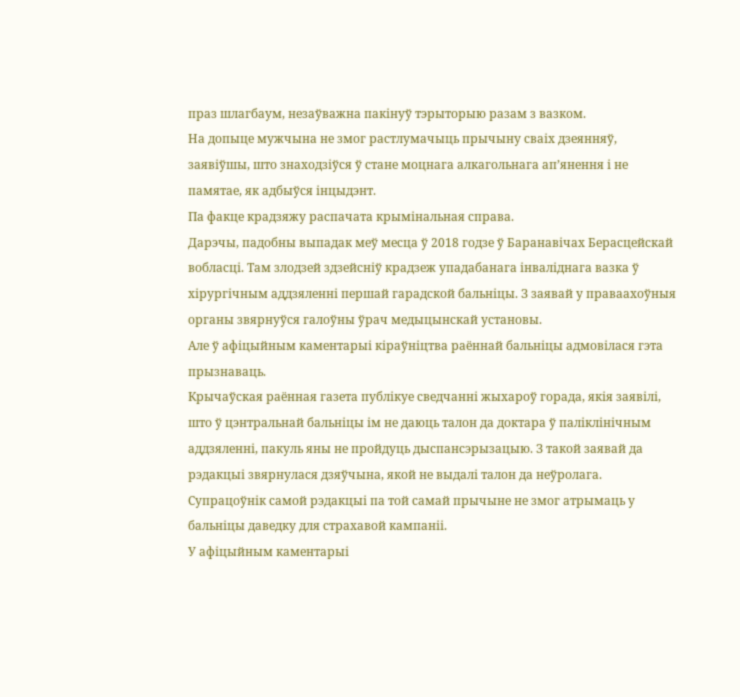праз шлагбаум, незаўважна пакінуў тэрыторыю разам з вазком.
На допыце мужчына не змог растлумачыць прычыну сваіх дзеянняў, заявіўшы, што знаходзіўся ў стане моцнага алкагольнага ап’янення і не памятае, як адбыўся інцыдэнт.
Па факце крадзяжу распачата крымінальная справа.
Дарэчы, падобны выпадак меў месца ў 2018 годзе ў Баранавічах Берасцейскай вобласці. Там злодзей здзейсніў крадзеж упадабанага інваліднага вазка ў хірургічным аддзяленні першай гарадской бальніцы. З заявай у праваахоўныя органы звярнуўся галоўны ўрач медыцынскай установы.
Але ў афіцыйным каментарыі кіраўніцтва раённай бальніцы адмовілася гэта прызнаваць.
Крычаўская раённая газета публікуе сведчанні жыхароў горада, якія заявілі, што ў цэнтральнай бальніцы ім не даюць талон да доктара ў паліклінічным аддзяленні, пакуль яны не пройдуць дыспансэрызацыю. З такой заявай да рэдакцыі звярнулася дзяўчына, якой не выдалі талон да неўролага. Супрацоўнік самой рэдакцыі па той самай прычыне не змог атрымаць у бальніцы даведку для страхавой кампаніі.
У афіцыйным каментарыі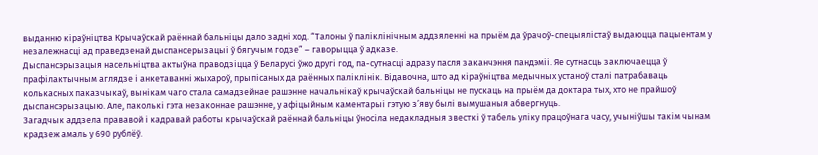выданню кіраўніцтва Крычаўскай раённай бальніцы дало задні ход. “Талоны ў паліклінічным аддзяленні на прыём да ўрачоў-спецыялістаў выдаюцца пацыентам у незалежнасці ад праведзенай дыспансерызацыі ў бягучым годзе” – гаворыцца ў адказе.
Дыспансэрызацыя насельніцтва актыўна праводзіцца ў Беларусі ўжо другі год, па-сутнасці адразу пасля заканчэння пандэміі. Яе сутнасць заключаецца ў прафілактычным аглядзе і анкетаванні жыхароў, прыпісаных да раённых паліклінік. Відавочна, што ад кіраўніцтва медычных устаноў сталі патрабаваць колькасных паказчыкаў, вынікам чаго стала самадзейнае рашэнне начальнікаў крычаўскай бальніцы не пускаць на прыём да доктара тых, хто не прайшоў дыспансэрызацыю. Але, паколькі гэта незаконнае рашэнне, у афіцыйным каментарыі гэтую з’яву былі вымушаныя абвергнуць.
Загадчык аддзела прававой і кадравай работы крычаўскай раённай бальніцы ўносіла недакладныя звесткі ў табель уліку працоўнага часу, учыніўшы такім чынам крадзеж амаль у 690 рублёў.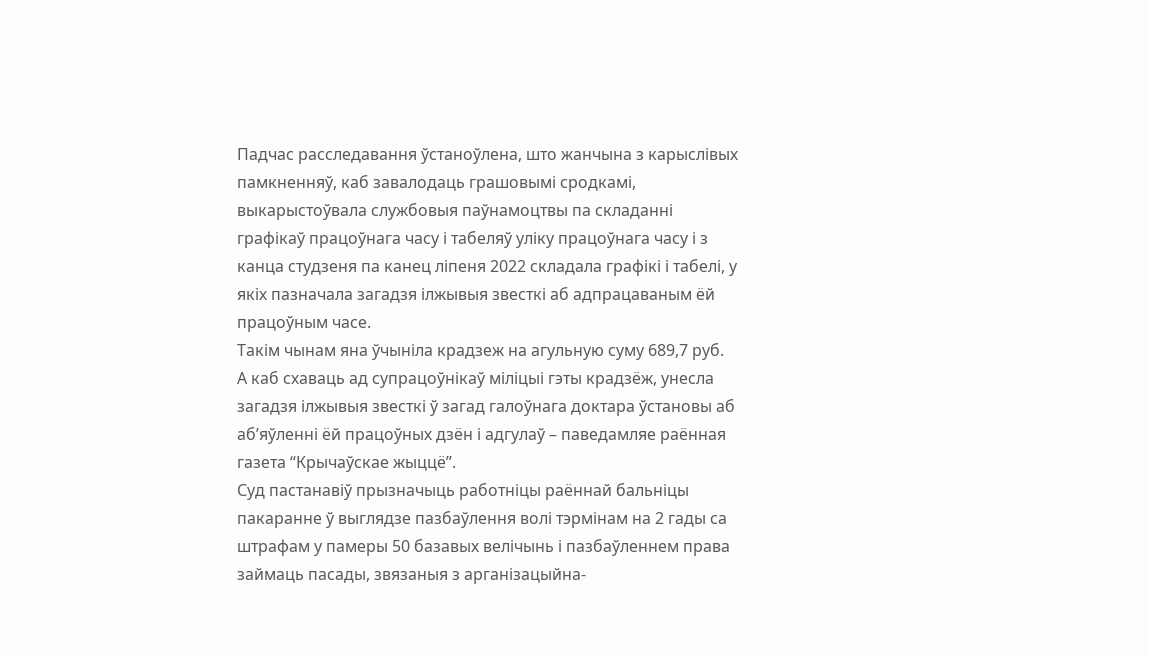Падчас расследавання ўстаноўлена, што жанчына з карыслівых памкненняў, каб завалодаць грашовымі сродкамі, выкарыстоўвала службовыя паўнамоцтвы па складанні графікаў працоўнага часу і табеляў уліку працоўнага часу і з канца студзеня па канец ліпеня 2022 складала графікі і табелі, у якіх пазначала загадзя ілжывыя звесткі аб адпрацаваным ёй працоўным часе.
Такім чынам яна ўчыніла крадзеж на агульную суму 689,7 руб.
А каб схаваць ад супрацоўнікаў міліцыі гэты крадзёж, унесла загадзя ілжывыя звесткі ў загад галоўнага доктара ўстановы аб аб’яўленні ёй працоўных дзён і адгулаў – паведамляе раённая газета “Крычаўскае жыццё”.
Суд пастанавіў прызначыць работніцы раённай бальніцы пакаранне ў выглядзе пазбаўлення волі тэрмінам на 2 гады са штрафам у памеры 50 базавых велічынь і пазбаўленнем права займаць пасады, звязаныя з арганізацыйна-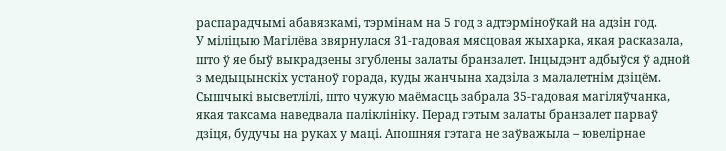распарадчымі абавязкамі, тэрмінам на 5 год з адтэрміноўкай на адзін год.
У міліцыю Магілёва звярнулася 31-гадовая мясцовая жыхарка, якая расказала, што ў яе быў выкрадзены згублены залаты бранзалет. Інцыдэнт адбыўся ў адной з медыцынскіх устаноў горада, куды жанчына хадзіла з малалетнім дзіцём.
Сышчыкі высветлілі, што чужую маёмасць забрала 35-гадовая магіляўчанка, якая таксама наведвала паліклініку. Перад гэтым залаты бранзалет парваў дзіця, будучы на руках у маці. Апошняя гэтага не заўважыла – ювелірнае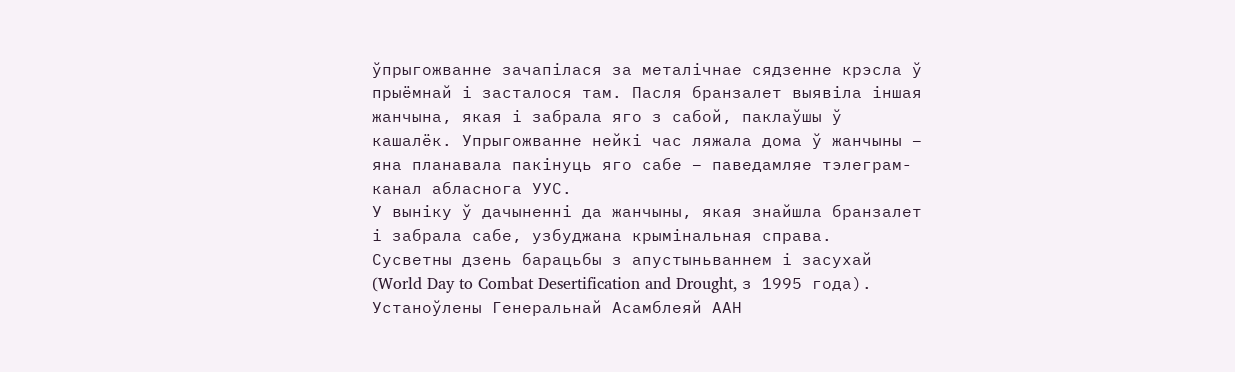ўпрыгожванне зачапілася за металічнае сядзенне крэсла ў прыёмнай і засталося там. Пасля бранзалет выявіла іншая жанчына, якая і забрала яго з сабой, паклаўшы ў кашалёк. Упрыгожванне нейкі час ляжала дома ў жанчыны – яна планавала пакінуць яго сабе – паведамляе тэлеграм-канал абласнога УУС.
У выніку ў дачыненні да жанчыны, якая знайшла бранзалет і забрала сабе, узбуджана крымінальная справа.
Сусветны дзень барацьбы з апустыньваннем і засухай (World Day to Combat Desertification and Drought, з 1995 года).
Устаноўлены Генеральнай Асамблеяй ААН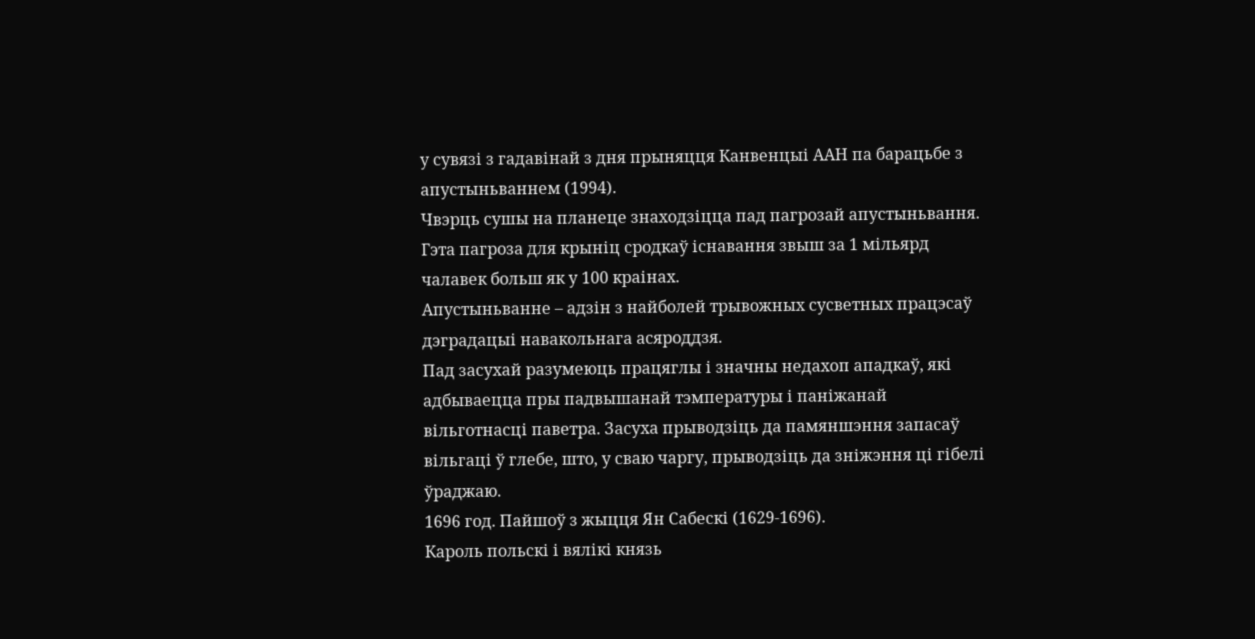у сувязі з гадавінай з дня прыняцця Канвенцыі ААН па барацьбе з апустыньваннем (1994).
Чвэрць сушы на планеце знаходзіцца пад пагрозай апустыньвання. Гэта пагроза для крыніц сродкаў існавання звыш за 1 мільярд чалавек больш як у 100 краінах.
Апустыньванне – адзін з найболей трывожных сусветных працэсаў дэградацыі навакольнага асяроддзя.
Пад засухай разумеюць працяглы і значны недахоп ападкаў, які адбываецца пры падвышанай тэмпературы і паніжанай вільготнасці паветра. Засуха прыводзіць да памяншэння запасаў вільгаці ў глебе, што, у сваю чаргу, прыводзіць да зніжэння ці гібелі ўраджаю.
1696 год. Пайшоў з жыцця Ян Сабескі (1629-1696).
Кароль польскі і вялікі князь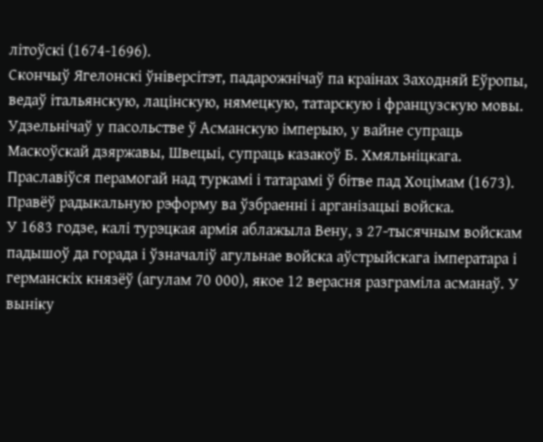літоўскі (1674-1696).
Скончыў Ягелонскі ўніверсітэт, падарожнічаў па краінах Заходняй Еўропы, ведаў італьянскую, лацінскую, нямецкую, татарскую і французскую мовы.
Удзельнічаў у пасольстве ў Асманскую імперыю, у вайне супраць Маскоўскай дзяржавы, Швецыі, супраць казакоў Б. Хмяльніцкага. Праславіўся перамогай над туркамі і татарамі ў бітве пад Хоцімам (1673).
Правёў радыкальную рэформу ва ўзбраенні і арганізацыі войска.
У 1683 годзе, калі турэцкая армія аблажыла Вену, з 27-тысячным войскам падышоў да горада і ўзначаліў агульнае войска аўстрыйскага імператара і германскіх князёў (агулам 70 000), якое 12 верасня разграміла асманаў. У выніку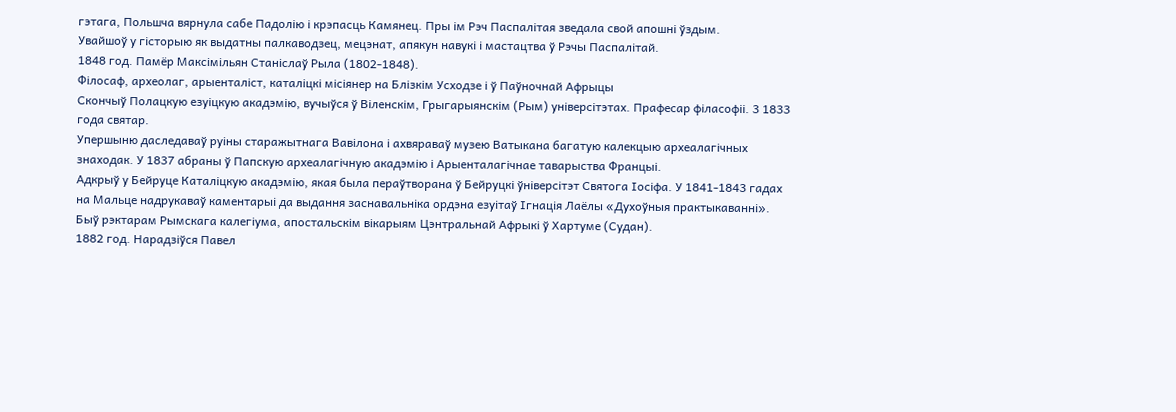гэтага, Польшча вярнула сабе Падолію і крэпасць Камянец. Пры ім Рэч Паспалітая зведала свой апошні ўздым.
Увайшоў у гісторыю як выдатны палкаводзец, мецэнат, апякун навукі і мастацтва ў Рэчы Паспалітай.
1848 год. Памёр Максімільян Станіслаў Рыла (1802-1848).
Філосаф, археолаг, арыенталіст, каталіцкі місіянер на Блізкім Усходзе і ў Паўночнай Афрыцы
Скончыў Полацкую езуіцкую акадэмію, вучыўся ў Віленскім, Грыгарыянскім (Рым) універсітэтах. Прафесар філасофіі. 3 1833 года святар.
Упершыню даследаваў руіны старажытнага Вавілона і ахвяраваў музею Ватыкана багатую калекцыю археалагічных знаходак. У 1837 абраны ў Папскую археалагічную акадэмію і Арыенталагічнае таварыства Францыі.
Адкрыў у Бейруце Каталіцкую акадэмію, якая была пераўтворана ў Бейруцкі ўніверсітэт Святога Іосіфа. У 1841-1843 гадах на Мальце надрукаваў каментарыі да выдання заснавальніка ордэна езуітаў Ігнація Лаёлы «Духоўныя практыкаванні».
Быў рэктарам Рымскага калегіума, апостальскім вікарыям Цэнтральнай Афрыкі ў Хартуме (Судан).
1882 год. Нарадзіўся Павел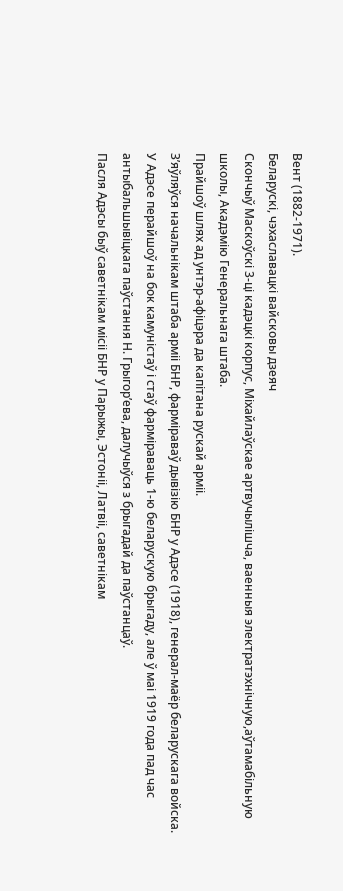Вент (1882-1971).
Беларускі, чэхаславацкі вайсковы дзеяч
Скончыў Маскоўскі 3-ці кадэцкі корпус, Міхайлаўскае артвучылішча, ваенныя электратэхнічную,аўтамабільную школы, Акадэмію Генеральнага штаба.
Прайшоў шлях ад унтэр-афіцэра да капітана рускай арміі.
З’яўляўся начальнікам штаба арміі БНР, фарміраваў дывізію БНР у Адэсе (1918), генерал-маёр беларускага войска.
У Адэсе перайшоў на бок камуністаў і стаў фарміраваць 1-ю беларускую брыгаду, але ў маі 1919 года пад час антыбальшывіцкага паўстання Н. Грыгор’ева, далучыўся з брыгадай да паўстанцаў.
Пасля Адэсы быў саветнікам місіі БНР у Парыжы, Эстоніі, Латвіі, саветнікам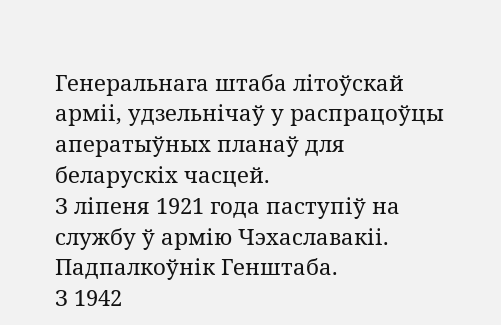Генеральнага штаба літоўскай арміі, удзельнічаў у распрацоўцы аператыўных планаў для беларускіх часцей.
З ліпеня 1921 года паступіў на службу ў армію Чэхаславакіі. Падпалкоўнік Генштаба.
З 1942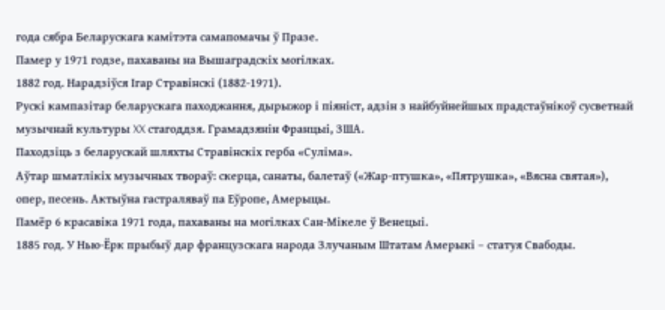года сябра Беларускага камітэта самапомачы ў Празе.
Памер у 1971 годзе, пахаваны на Вышаградскіх могілках.
1882 год. Нарадзіўся Ігар Стравінскі (1882-1971).
Рускі кампазітар беларускага паходжання, дырыжор і піяніст, адзін з найбуйнейшых прадстаўнікоў сусветнай музычнай культуры XX стагоддзя. Грамадзянін Францыі, ЗША.
Паходзіць з беларускай шляхты Стравінскіх герба «Суліма».
Аўтар шматлікіх музычных твораў: скерца, санаты, балетаў («Жар-птушка», «Пятрушка», «Вясна святая»), опер, песень. Актыўна гастраляваў па Еўропе, Амерыцы.
Памёр 6 красавіка 1971 года, пахаваны на могілках Сан-Мікеле ў Венецыі.
1885 год. У Нью-Ёрк прыбыў дар французскага народа Злучаным Штатам Амерыкі – статуя Свабоды.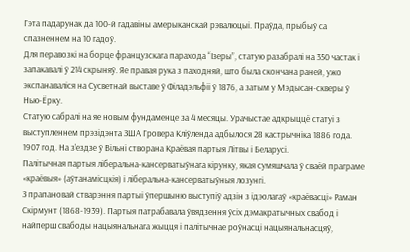Гэта падарунак да 100-й гадавіны амерыканскай рэвалюцыі. Праўда, прыбыў са спазненнем на 10 гадоў.
Для перавозкі на борце французскага парахода “Ізеры”, статую разабралі на 350 частак і запакавалі ў 214 скрыняў. Яе правая рука з паходняй, што была скончана раней, ужо экспанаваліся на Сусветнай выставе ў Філадэльфіі ў 1876, а затым у Мэдысан-скверы ў Нью-Ёрку.
Статую сабралі на яе новым фундаменце за 4 месяцы. Урачыстае адкрыццё статуі з выступленнем прэзідэнта ЗША Гровера Кліўленда адбылося 28 кастрычніка 1886 года.
1907 год. На з’ездзе ў Вільні створана Краёвая партыя Літвы і Беларусі.
Палітычная партыя ліберальна-кансерватыўнага кірунку, якая сумяшчала ў сваёй праграме «краёвыя» (аўтанамісцкія) і ліберальна-кансерватыўныя лозунгі.
З прапановай стварэння партыі ўпершыню выступіў адзін з ідэолагаў «краёвасці» Раман Скірмунт (1868-1939). Партыя патрабавала ўвядзення ўсіх дэмакратычных свабод і найперш свабоды нацыянальнага жыцця і палітычнае роўнасці нацыянальнасцяў,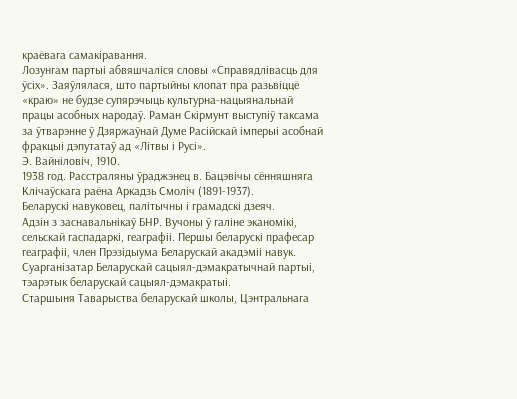краёвага самакіравання.
Лозунгам партыі абвяшчаліся словы «Справядлівасць для ўсіх». Заяўлялася, што партыйны клопат пра разьвіццё «краю» не будзе супярэчыць культурна-нацыянальнай працы асобных народаў. Раман Скірмунт выступіў таксама за ўтварэнне ў Дзяржаўнай Думе Расійскай імперыі асобнай фракцыі дэпутатаў ад «Літвы і Русі».
Э. Вайніловіч, 1910.
1938 год. Расстраляны ўраджэнец в. Бацэвічы сённяшняга Клічаўскага раёна Аркадзь Смоліч (1891-1937).
Беларускі навуковец, палітычны і грамадскі дзеяч.
Адзін з заснавальнікаў БНР. Вучоны ў галіне эканомікі, сельскай гаспадаркі, геаграфіі. Першы беларускі прафесар геаграфіі, член Прэзідыума Беларускай акадэміі навук. Суарганізатар Беларускай сацыял-дэмакратычнай партыі, тэарэтык беларускай сацыял-дэмакратыі.
Старшыня Таварыства беларускай школы, Цэнтральнага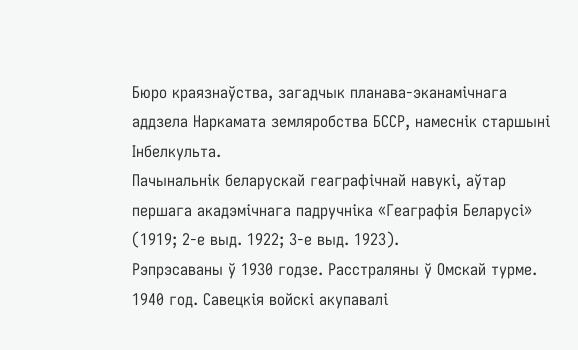Бюро краязнаўства, загадчык планава-эканамічнага аддзела Наркамата земляробства БССР, намеснік старшыні Інбелкульта.
Пачынальнік беларускай геаграфічнай навукі, аўтар першага акадэмічнага падручніка «Геаграфія Беларусі» (1919; 2-е выд. 1922; 3-е выд. 1923).
Рэпрэсаваны ў 1930 годзе. Расстраляны ў Омскай турме.
1940 год. Савецкія войскі акупавалі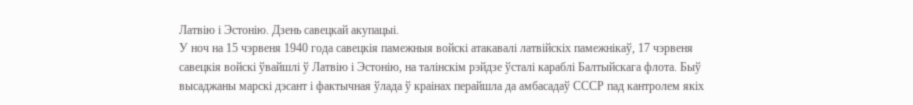Латвію і Эстонію. Дзень савецкай акупацыі.
У ноч на 15 чэрвеня 1940 года савецкія памежныя войскі атакавалі латвійскіх памежнікаў, 17 чэрвеня савецкія войскі ўвайшлі ў Латвію і Эстонію, на талінскім рэйдзе ўсталі караблі Балтыйскага флота. Быў высаджаны марскі дэсант і фактычная ўлада ў краінах перайшла да амбасадаў СССР пад кантролем якіх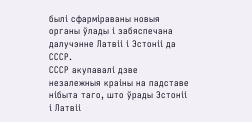былі сфарміраваны новыя органы ўлады і забяспечана далучэнне Латвіі і Эстоніі да СССР.
СССР акупавалі дзве незалежныя краіны на падставе нібыта таго, што ўрады Эстоніі і Латвіі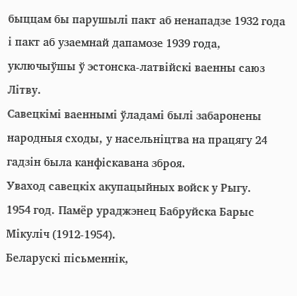быццам бы парушылі пакт аб ненападзе 1932 года і пакт аб узаемнай дапамозе 1939 года, уключыўшы ў эстонска-латвійскі ваенны саюз Літву.
Савецкімі ваеннымі ўладамі былі забаронены народныя сходы, у насельніцтва на працягу 24 гадзін была канфіскавана зброя.
Уваход савецкіх акупацыйных войск у Рыгу.
1954 год. Памёр ураджэнец Бабруйска Барыс Мікуліч (1912-1954).
Беларускі пісьменнік,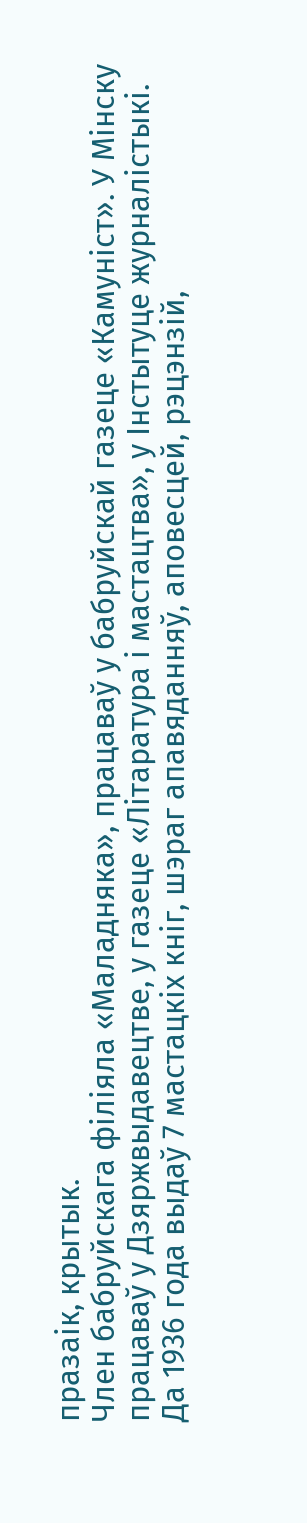празаік, крытык.
Член бабруйскага філіяла «Маладняка», працаваў у бабруйскай газеце «Камуніст». У Мінску працаваў у Дзяржвыдавецтве, у газеце «Літаратура і мастацтва», у Інстытуце журналістыкі.
Да 1936 года выдаў 7 мастацкіх кніг, шэраг апавяданняў, аповесцей, рэцэнзій,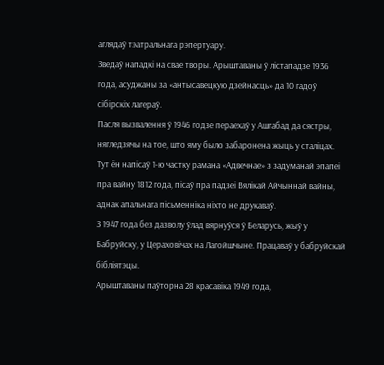аглядаў тэатральнага рэпертуару.
Зведаў нападкі на свае творы. Арыштаваны ў лістападзе 1936 года, асуджаны за «антысавецкую дзейнасць» да 10 гадоў сібірскіх лагераў.
Пасля вызвалення ў 1946 годзе пераехаў у Ашгабад да сястры, нягледзячы на тое, што яму было забаронена жыць у сталіцах. Тут ён напісаў 1-ю частку рамана «Адвечнае» з задуманай эпапеі пра вайну 1812 года, пісаў пра падзеі Вялікай Айчыннай вайны, аднак апальнага пісьменніка ніхто не друкаваў.
З 1947 года без дазволу ўлад вярнуўся ў Беларусь, жыў у Бабруйску, у Цераховічах на Лагойшчыне. Працаваў у бабруйскай бібліятэцы.
Арыштаваны паўторна 28 красавіка 1949 года,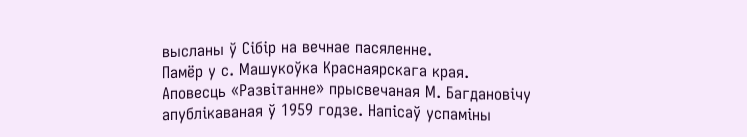высланы ў Сібір на вечнае пасяленне.
Памёр у с. Машукоўка Краснаярскага края.
Аповесць «Развітанне» прысвечаная М. Багдановічу апублікаваная ў 1959 годзе. Напісаў успаміны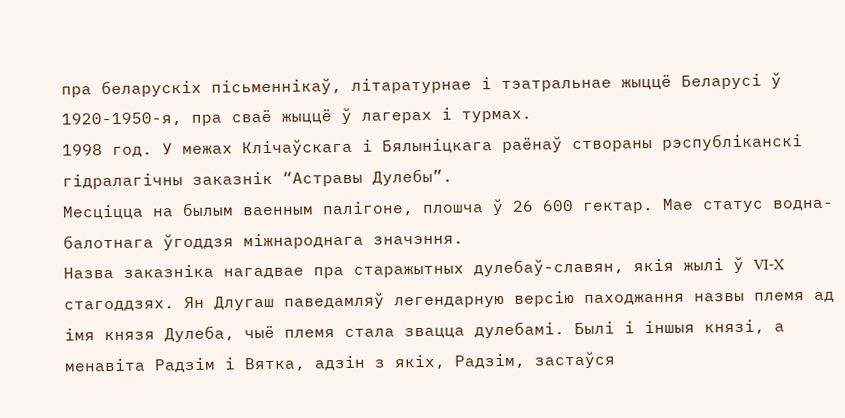пра беларускіх пісьменнікаў, літаратурнае і тэатральнае жыццё Беларусі ў 1920-1950-я, пра сваё жыццё ў лагерах і турмах.
1998 год. У межах Клічаўскага і Бялыніцкага раёнаў створаны рэспубліканскі гідралагічны заказнік “Астравы Дулебы”.
Месціцца на былым ваенным палігоне, плошча ў 26 600 гектар. Мае статус водна-балотнага ўгоддзя міжнароднага значэння.
Назва заказніка нагадвае пра старажытных дулебаў-славян, якія жылі ў VI-X стагоддзях. Ян Длугаш паведамляў легендарную версію паходжання назвы племя ад імя князя Дулеба, чыё племя стала звацца дулебамі. Былі і іншыя князі, а менавіта Радзім і Вятка, адзін з якіх, Радзім, застаўся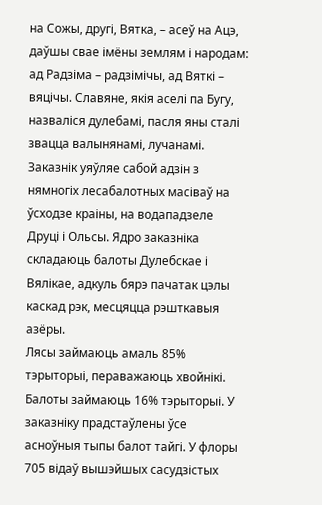на Сожы, другі, Вятка, – асеў на Ацэ, даўшы свае імёны землям і народам: ад Радзіма – радзімічы, ад Вяткі – вяцічы. Славяне, якія аселі па Бугу, назваліся дулебамі, пасля яны сталі звацца валынянамі, лучанамі.
Заказнік уяўляе сабой адзін з нямногіх лесабалотных масіваў на ўсходзе краіны, на водападзеле Друці і Ольсы. Ядро заказніка складаюць балоты Дулебскае і Вялікае, адкуль бярэ пачатак цэлы каскад рэк, месцяцца рэшткавыя азёры.
Лясы займаюць амаль 85% тэрыторыі, пераважаюць хвойнікі. Балоты займаюць 16% тэрыторыі. У заказніку прадстаўлены ўсе асноўныя тыпы балот тайгі. У флоры 705 відаў вышэйшых сасудзістых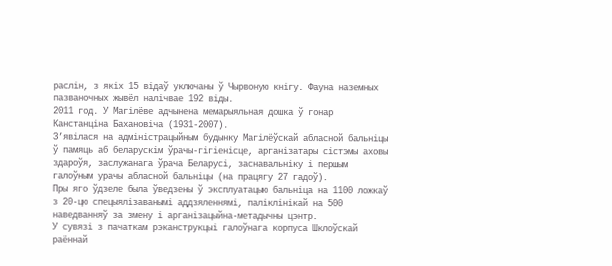раслін, з якіх 15 відаў уключаны ў Чырвоную кнігу. Фауна наземных пазваночных жывёл налічвае 192 віды.
2011 год. У Магілёве адчынена мемарыяльная дошка ў гонар Канстанціна Бахановіча (1931-2007).
З’явілася на адміністрацыйным будынку Магілёўскай абласной бальніцы ў памяць аб беларускім ўрачы-гігіенісце, арганізатары сістэмы аховы здароўя, заслужанага ўрача Беларусі, заснавальніку і першым галоўным урачы абласной бальніцы (на працягу 27 гадоў).
Пры яго ўдзеле была ўведзены ў эксплуатацыю бальніца на 1100 ложкаў з 20-цю спецыялізаванымі аддзяленнямі, паліклінікай на 500 наведванняў за змену і арганізацыйна-метадычны цэнтр.
У сувязі з пачаткам рэканструкцыі галоўнага корпуса Шклоўскай раённай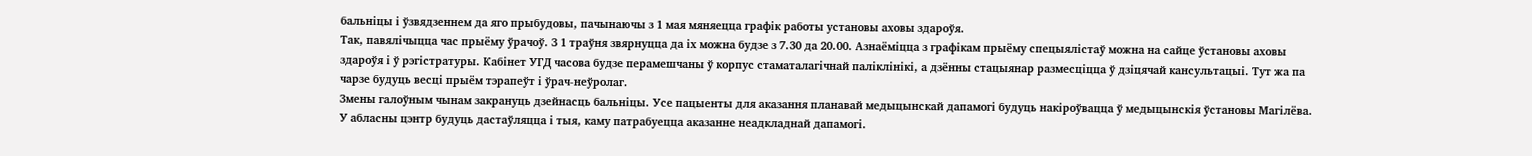бальніцы і ўзвядзеннем да яго прыбудовы, пачынаючы з 1 мая мяняецца графік работы установы аховы здароўя.
Так, павялічыцца час прыёму ўрачоў. З 1 траўня звярнуцца да іх можна будзе з 7.30 да 20.00. Азнаёміцца з графікам прыёму спецыялістаў можна на сайце ўстановы аховы здароўя і ў рэгістратуры. Кабінет УГД часова будзе перамешчаны ў корпус стаматалагічнай паліклінікі, а дзённы стацыянар размесціцца ў дзіцячай кансультацыі. Тут жа па чарзе будуць весці прыём тэрапеўт і ўрач-неўролаг.
Змены галоўным чынам закрануць дзейнасць бальніцы. Усе пацыенты для аказання планавай медыцынскай дапамогі будуць накіроўвацца ў медыцынскія ўстановы Магілёва. У абласны цэнтр будуць дастаўляцца і тыя, каму патрабуецца аказанне неадкладнай дапамогі.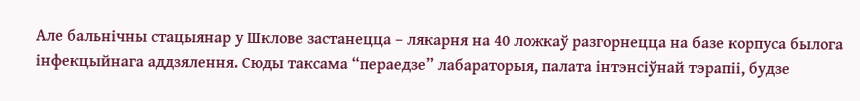Але бальнічны стацыянар у Шклове застанецца – лякарня на 40 ложкаў разгорнецца на базе корпуса былога інфекцыйнага аддзялення. Сюды таксама “пераедзе” лабараторыя, палата інтэнсіўнай тэрапіі, будзе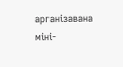арганізавана міні-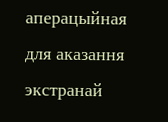аперацыйная для аказання экстранай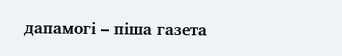дапамогі – піша газета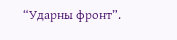“Ударны фронт”.